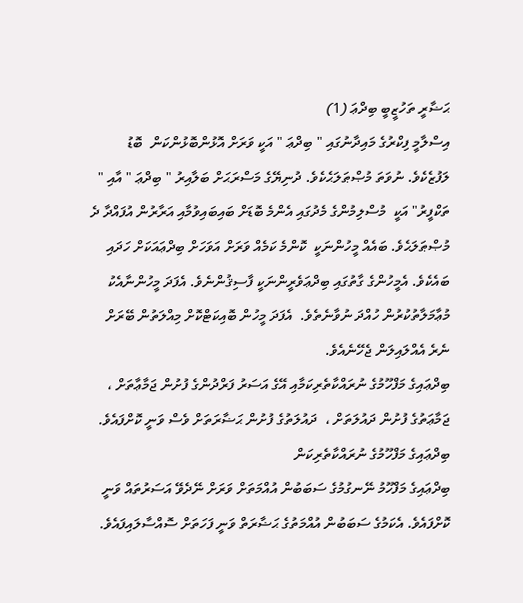ޙަޟާރީ ތަހުޒީބީ ބިދްޢަ (1)
އިސްލާމީ ފިކްރުގެ މައިދާނުގައި " ބިދްޢަ " އަކީ ވަރަށް އޮޅުންބޮޅުންކަން  ބޮޑު ލަފުޒެކެވެ. ނުވަތަ މުޞްޠަލަޙެކެވެ. ދުނިޔޭގެ މަސްރަޙަށް ބަލާއިރު " ބިދްޢަ " އާއި " ތަކްފީރު" އަކީ  މުސްލިމުންގެ މެދުގައި އެންމެ ބޮޑަށް ބައިބައިވުމާއި އަރާރުން އުފައްދާ ދެ މުޞްޠަލަޙެވެ. ބައެއް މީހުންނަކީ  ކޮންމެ ކަމެއް ވަރަށް އަވަހަށް ބިދްޢައަކަށް ހަދައި ބައެކެވެ. އެމީހުންގެ ގާތުގައި ބިދްޢަވެރީންނަކީ ފާސިޤުންނެވެ. އެފަދަ މީހުންނާއެކު މުޢާމަލާތުކުރުން ހުއްދަ ނުވާނެތެވެ.  އެފަދަ މީހުން ބޮއިކަޓްކޮށް މިއްލަތުން ބޭރަށް ނެރެ އެއްލައިލަން ޖެހޭނެއެވެ.
ބިދްޢައިގެ މަފްހޫމުގެ ނުރައްކާތެރިކަމާއި އޭގެ އަސަރު ފަރްދުންގެ ފުށުން ޖަމާޢާތަށް ، ޖަމާޢަތުގެ ފުށުން ދައުލަތަށް ،  ދައުލަތުގެ ފުށުން ޙަޟާރަތަށް ވެސް ވަނީ ކޮށްފައެވެ.
ބިދްޢައިގެ މަފްހޫމުގެ ނުރައްކާތެރިކަން
ބިދްޢައިގެ މަފްހޫމު ނޭނގުމުގެ ސަބަބުން އުއްމަތަށް ވަރަށް ނޭދެވޭ އަސަރުތައް ވަނީ ކޮށްފައެވެ. އެކަމުގެ ސަބަބުން އުއްމަތުގެ ޙަޟާރަތް ވަނީ ފަހަތަށް ސޮއްސާލައިފައެވެ.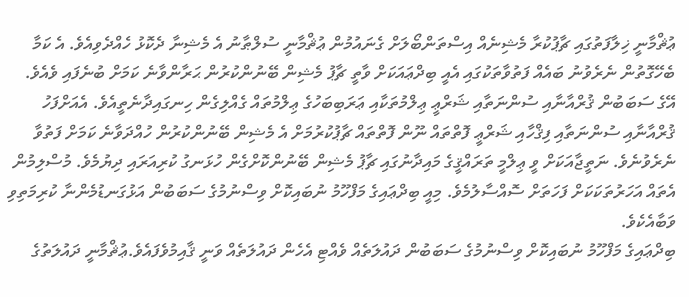ޢުޘްމާނީ ޚިލާފަތުގައި ޗާޕުކުރާ މެޝިނެއް އިސްތަންބޯލަށް ގެނައުމުން ޢުޘްމާނީ ސުލްޠާނު އެ މެޝިނާ ދެކޮޅު ހެއްދެވިއެވެ. އެ ކަމާ ބެހޭގޮތުން ނެރެވުނު ބައެއް ފަތުވާތަކުގައި އެއީ ބިދްޢައަކަށް ވާތީ ޗާޕު މެޝިން ބޭނުންކުރުން ޙަރާންވާނެ ކަމަށް ބުނެފައި ވެއެވެ. އޭގެ ސަބަބުން ޤުރްއާނާއި ސުންނަތާއި ޝަރްޢީ ޢިލްމުތަކާއި ޢަރަބިބަހުގެ ޢިލްމުތައް ގެއްލިގެން ހިނގައިދާނެތީއެވެ. އެއަށްފަހު ޤުރްއާނާއި ސުންނަތާއި ފިޤްހާއި ޝަރްޢީ ފޮތްތައް ނޫން ފޮތްތައް ޗާޕުކުރުމަށް އެ މެޝިން ބޭނުންކުރުން ހުއްދަވާނެ ކަމަށް ފަތުވާ ނެރެވުނެވެ. ނަތީޖާއަކަށް ވީ ޢިލްމީ ތަރައްޤީގެ މައިދާނުގައި ޗާޕު މެޝިން ބޭނުންކޮށްގެން ހުޅަނގު ކުރިއަރައި ދިޔުމެވެ. މުސްލިމުން އެތައް އަހަރުތަކަކަށް ފަހަތަށް ސޮއްސާލުމެވެ. މިއީ ބިދްޢައިގެ މަފްހޫމު ނުބައިކޮށް ވިސްނުމުގެ ސަބަބުން އަޅުގަނޑުމެންނާ ކުރިމަތިވި ވަބާއެކެވެ.
ބިދްޢައިގެ މަފްހޫމު ނުބައިކޮށް ވިސްނުމުގެ ސަބަބުން ދައުލަތެއް ވެއްޓި އެހެން ދައުލަތެއް ވަނީ ޤާއިމުވެފައެވެ.ޢުޘްމާނީ ދައުލަތުގެ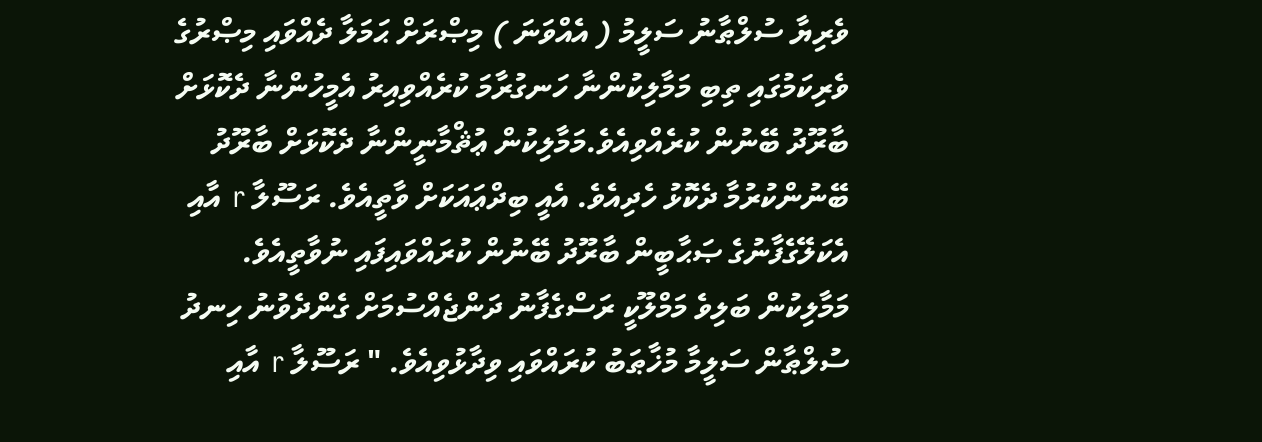ވެރިޔާ ސުލްޠާނު ސަލީމު ( އެއްވަނަ ) މިޞްރަށް ޙަމަލާ ދެއްވައި މިޞްރުގެ ވެރިކަމުގައި ތިބި މަމާލިކުންނާ ހަނގުރާމަ ކުރެއްވިއިރު އެމީހުންނާ ދެކޮޅަށް ބާރޫދު ބޭނުން ކުރެއްވިއެވެ.މަމާލިކުން ޢުޘްމާނީންނާ ދެކޮޅަށް ބާރޫދު ބޭނުންކުރުމާ ދެކޮޅު ހެދިއެވެ. އެއީ ބިދްޢައަކަށް ވާތީއެވެ. ރަސޫލާ r އާއި އެކަލޭގެފާނުގެ ޞަޙާބީން ބާރޫދު ބޭނުން ކުރައްވައިފައި ނުވާތީއެވެ. މަމާލިކުން ބަލިވެ މަމްލޫކީ ރަސްގެފާނު ދަންޖެއްސުމަށް ގެންދެވުނު ހިނދު ސުލްޠާން ސަލީމާ މުޚާޠަބު ކުރައްވައި ވިދާޅުވިއެވެ. " ރަސޫލާ r އާއި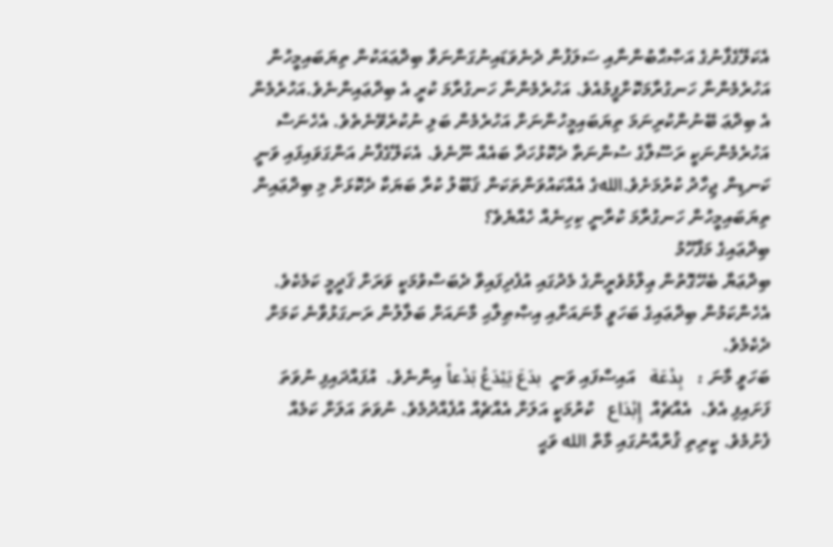އެކަލޭގެފާނުގެ އަޞްޙާބުންނާއި ސަލަފުން ދެނެވަޑައިނުގަންނަވާ ބިދްޢައަކުން ތިޔަބައިމީހުން އަހުރެމެންނާ ހަނގުރާމަކޮށްފީމުއެވެ. އަހުރެމެންނާ ހަނގުރާމަ ކުރީ އެ ބިދްޢައިންނެވެ.އަހުރެމެން އެ ބިދްޢަ ބޭނުންކުރިނަމަ ތިޔަބައިމީހުންނަށް އަހުރެމެން ބަލި ނުކުރެވޭނެތެވެ. އެހެނަސް އަހުރެމެންނަކީ ރަސޫލާގެ ސުންނަތާ ދެކޮޅުހަދާ ބައެއް ނޫނެވެ. އެކަލޭގެފާނު އަންގަވައިފައި ވަނީ ކަނޑިން ޖިހާދު ކުރުމަށެވެ.اللهގެ އެއްކައުވަންތަކަން ޤަބޫލު ކުރާ ބަޔަކާ ދެކޮޅަށް މި ބިދްޢައިން ތިޔަބައިމީހުން ހަނގުރާމަ ކުރާނީ ކިހިނެއް ހެއްޔެވެ؟
ބިދްޢައިގެ މަފްހޫމު
ބިދްޢަޔާ ބެހޭގޮތުން ޢިލްމުވެރީންގެ މެދުގައި އުފެދިފައިވާ ދެބަސްވުމަކީ ވަރަށް ޤަދީމީ ކަމެކެވެ. އެހެންކަމުން ބިދްޢައިގެ ބަހަވީ މާނައަށާއި އިޞްޠިލާޙި މާނައަށް ބަލާލުން ރަނގަޅުވާނެ ކަމަށް ދެކެމެވެ.
ބަހަވީ މާނަ :   بِدْعَة   އައިސްފައި ވަނީ  بدَعَ يَبْدَعُ بَدْعاً އިންނެވެ.  އުފައްދައިފި ނުވަތަ ފަށައިފި އެވެ.  އެއްޗެއް  إِبْدَاع   ކުރުމަކީ އަލަށް އެއްޗެއް އުފެއްދުމެވެ. ނުވަތަ އަލަށް ކަމެއް ފެށުމެވެ. ކީރިތި ޤުރްއާނުގައި މާތް الله ވަޙީ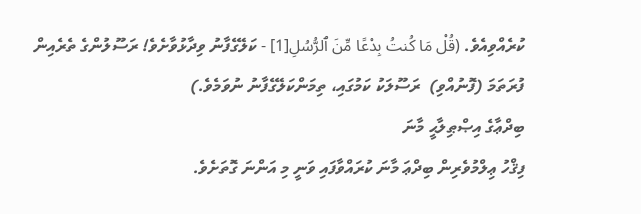ކުރެއްވިއެވެ. (قُلْ مَا كُنتُ بِدْعًا مِّنَ ٱلرُّسُلِ[1] - ކަލޭގެފާނު ވިދާޅުވާށެވެ! ރަސޫލުންގެ ތެރެއިން ފުރަތަމަ (ފޮނުއްވި)  ރަސޫލަކު ކަމުގައި، ތިމަންކަލޭގެފާނު ނުވަމެވެ.)
ބިދްޢާގެ އިޞްޠިލާޙީ މާނަ
ފިޤްހު ޢިލްމުވެރިން ބިދްޢަ މާނަ ކުރައްވާފައި ވަނީ މި އަންނަ ގޮތަށެވެ.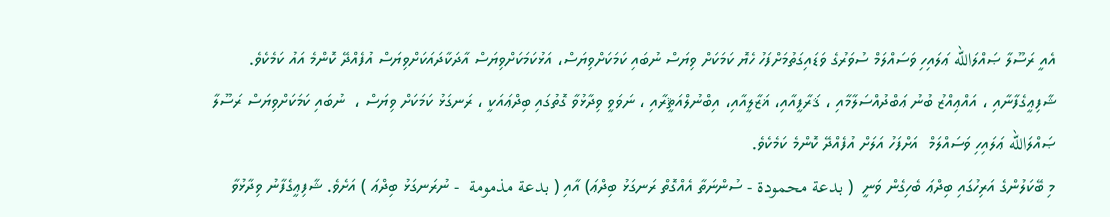އެއީ ރަސޫލާ ޞައްލަالله ޢަލައިހި ވަސައްލަމް ސުވަރުގެ ވަޑައިގަތުމަށްފަހު ހެޔޮ ކަމަކަށް ވިޔަސް ނުބައި ކަމަކަށްވިޔަސް، އަޅުކަމަކަށްވިޔަސް އާދަކާދައަކަށްވިޔަސް އުފެއްދޭ ކޮންމެ އައު ކަމެކެވެ. ޝާފިޢީގެފާނާއި ، އައްޢިއްޒު ބުނު ޢަބްދުއްސަލާމާއި ، ޤަރާފީއާއި، ޣަޒާލީއާއި، އިބްނުލްއަޘީރާއި ، ނަވަވީ ވިދާޅުވާ ގޮތުގައި ބިދްޢައަކީ ، ރަނގަޅު ކަމަކަށް ވިޔަސް ،  ނުބައި ކަމަކަށްވިޔަސް ރަސޫލާ ޞައްލަالله ޢަލައިހި ވަސައްލަމް  އަށްފަހު އަލަށް އުފެއްދޭ ކޮންމެ ކަމެކެވެ.
މި ބޭކަލުންގެ އަރިހުގައި ބިދްޢަ ބެހިގެން ވަނީ  ( بدعة محمودة - ސުންނަތާ އެއްގޮތް ރަނގަޅު ބިދްޢަ) އާއި ( بدعة مذمومة  - ނުރަނގަޅު ބިދްޢަ ) އަށެވެ. ޝާފިޢީގެފާނު ވިދާޅުވާ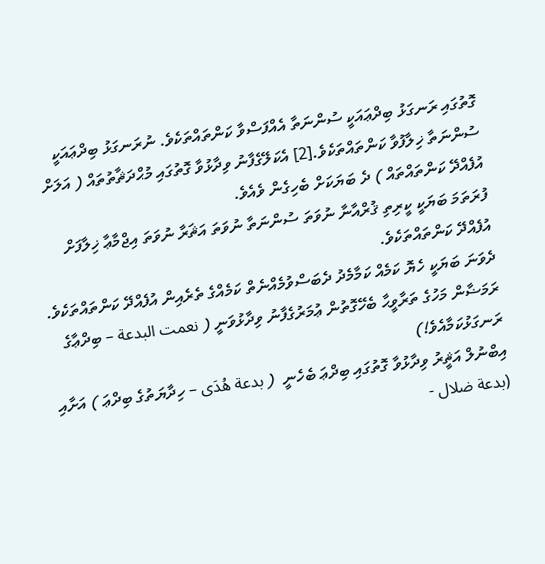ގޮތުގައި ރަނގަޅު ބިދްޢައަކީ ސުންނަތާ އެއްފަސްވާ ކަންތައްތަކެވެ. ނުރަނގަޅު ބިދްޢައަކީ ސުންނަތާ ޚިލާފުވާ ކަންތައްތަކެވެ.[2] އެކަލޭގެފާނު ވިދާޅުވާ ގޮތުގައި މުޙްދަޘާތުތައް ( އަލަށް އުފެއްދޭ ކަންތައްތައް ) ދެ ބަޔަކަށް ބެހިގެން ވެއެވެ.
ފުރަތަމަ ބަޔަކީ ކީރިތި ޤުރްއާނާ ނުވަތަ ސުންނަތާ ނުވަތަ އަޘަރާ ނުވަތަ އިޖްމާޢާ ޚިލާފަށް އުފެއްދޭ ކަންތައްތަކެވެ.
ދެވަނަ ބަޔަކީ ހެޔޮ ކަމެއް ކަމާމެދު ދެބަސްވުމެއްނެތް ކަމެއްގެ ތެރެއިން އުފެއްދޭ ކަންތައްތަކެވެ. ރަމަޟާން މަހުގެ ތަރާވީޙާ ބެހޭގޮތުން ޢުމަރުގެފާނު ވިދާޅުވަނީ ( نعمت البدعة – ބިދްޢާގެ ރަނގަޅުކަމާއެވެ!)
އިބްނުލް އަޘީރު ވިދާޅުވާ ގޮތުގައި ބިދްޢަ ބެހެނީ  ( بدعة هُدَى – ހިދާޔަތުގެ ބިދްޢަ ) އަށާއި  (بدعة ضلال -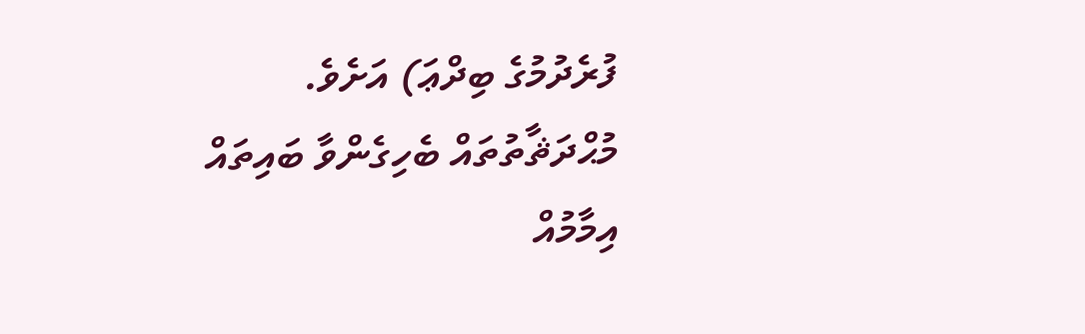ފުރެދުމުގެ ބިދްޢަ) އަށެވެ.
މުޙްދަޘާތުތައް ބެހިގެންވާ ބައިތައް
އިމާމުއް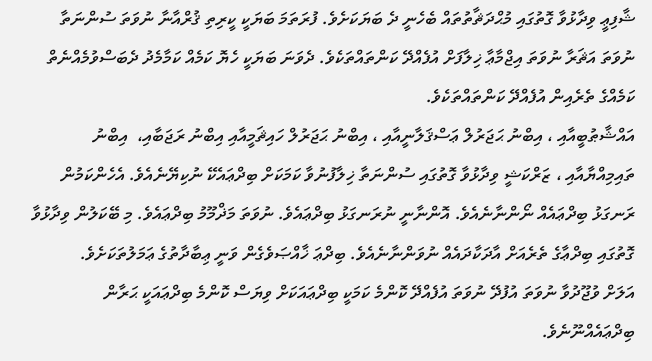ޝާފިޢީ ވިދާޅުވާ ގޮތުގައި މުޙްދަޘާތުތައް ބެހެނީ ދެ ބަޔަކަށެވެ. ފުރަތަމަ ބަޔަކީ ކީރިތި ޤުރްއާނާ ނުވަތަ ސުންނަތާ ނުވަތަ އަޘަރާ ނުވަތަ އިޖްމާޢާ ޚިލާފަށް އުފެއްދޭ ކަންތައްތަކެވެ. ދެވަނަ ބަޔަކީ ހެޔޮ ކަމެއް ކަމާމެދު ދެބަސްވުމެއްނެތް ކަމެއްގެ ތެރެއިން އުފެއްދޭ ކަންތައްތަކެވެ.
އައްޝާޠުބީއާއި ، އިބްނު ޙަޖަރުލް ޢަސްޤަލާނީއާއި ، އިބްނު ޙަޖަރުލް ހައިޘަމީއާއި އިބްނު ރަޖަބާއި،  އިބްނު ތައިމިއްޔާއާއި ، ޒަރްކަޝީ ވިދާޅުވާ ގޮތުގައި ސުންނަތާ ޚިލާފުނުވާ ކަމަކަށް ބިދްޢައެކޭ ނުކިޔޭނެއެވެ. އެހެންކަމުން ރަނގަޅު ބިދްޢައެއް ނޯންނާނެއެވެ. އޮންނާނީ ނުރަނގަޅު ބިދްޢައެވެ. ނުވަތަ މަޛްމޫމު ބިދްޢައެވެ. މި ބޭކަލުން ވިދާޅުވާ ގޮތުގައި ބިދްޢާގެ ތެރެއަށް އާދަކާދައެއް ނުވަންނާނެއެވެ. ބިދްޢަ ޚާއްޞަވެގެން ވަނީ ޢިބާދާތުގެ ޢަމަލުތަކަށެވެ.
އަލަށް ވުޖޫދުވާ ނުވަތަ އުފުދޭ ނުވަތަ އުފެއްދޭ ކޮންމެ ކަމަކީ ބިދްޢައަކަށް ވިޔަސް ކޮންމެ ބިދްޢައަކީ ޙަރާން ބިދްޢައެއްނޫނެވެ.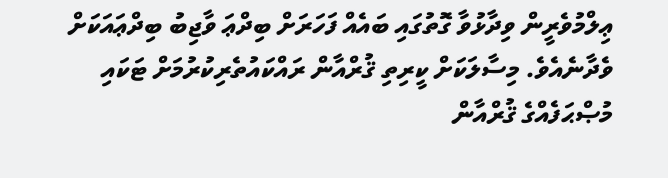ޢިލްމުވެރީން ވިދާޅުވާ ގޮތުގައި ބައެއް ފަހަރަށް ބިދްޢަ ވާޖިބު ބިދްޢައަކަށް ވެދާނެއެވެ. މިސާލަކަށް ކީރިތި ޤުރްއާން ރައްކައުތެރިކުރުމަށް ޓަކައި މުޞްޙަފެއްގެ ޤުރްއާން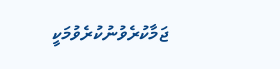ޖަމާކުރެވުނުކުރެވުމަކީ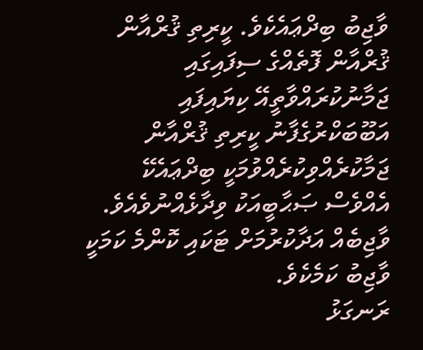ވާޖިބު ބިދްޢައެކެވެ. ކީރިތި ޤުރްއާން ޤުރްއާން ފޮތެއްގެ ސިފައިގައި ޖަމާނުކުރައްވާތީއޭ ކިޔައިފައި އަބޫބަކްރުގެފާނު ކީރިތި ޤުރްއާން ޖަމާކުރެއްވިކުރެއްވުމަކީ ބިދްޢައެކޭ އެއްވެސް ޞަޙާބީއަކު ވިދާޅެއްނުވެއެވެ. ވާޖިބެއް އަދާކުރުމަށް ޓަކައި ކޮންމެ ކަމަކީ ވާޖިބު ކަމެކެވެ.
ރަނގަޅު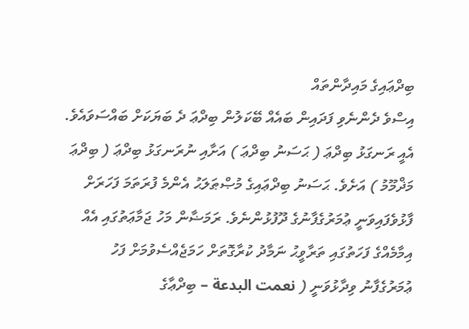ބިދްޢައިގެ މައިދާންތައް
އިސްވެ ދެންނެވި ފަދައިން ބައެއް ބޭކަލުން ބިދްޢަ ދެ ބަޔަކަށް ބައްސަވައެވެ. އެއީ ރަނގަޅު ބިދްޢަ ( ޙަސަނު ބިދްޢަ ) އަށާއި ނުރަނގަޅު ބިދްޢަ ( ބިދްޢަ މަޛްމޫމު ) އަށެވެ. ޙަސަނު ބިދްޢައިގެ މުޞްޠަލަޙު އެންމެ ފުރަތަމަ ފަހަރަށް ފާޅުވެފައިވަނީ ޢުމަރުގެފާނުގެ ދޫފުޅުންނެވެ. ރަމަޟާން މަހު ޖަމާޢަތުގައި އެއް އިމާމެއްގެ ފަހަތުގައި ތަރާވީޙު ނަމާދު ކުރާގޮތަށް ހަމަޖެއްސެވުމަށް ފަހު ޢުމަރުގެފާނު ވިދާޅުވަނީ ( نعمت البدعة – ބިދްޢާގެ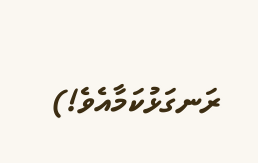ރަނގަޅުކަމާއެވެ!)